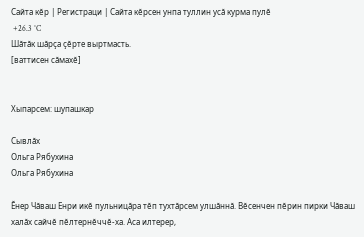Сайта кӗр | Регистраци | Сайта кӗрсен унпа туллин усӑ курма пулӗ
 +26.3 °C
Шӑтӑк шӑрҫа ҫӗрте выртмасть.
[ваттисен сӑмахӗ]


Хыпарсем: шупашкар

Сывлӑх
Ольга Рябухина
Ольга Рябухина

Ӗнер Чӑваш Енри икӗ пульницӑра тӗп тухтӑрсем улшӑннӑ. Вӗсенчен пӗрин пирки Чӑваш халӑх сайчӗ пӗлтернӗччӗ-ха. Аса илтерер,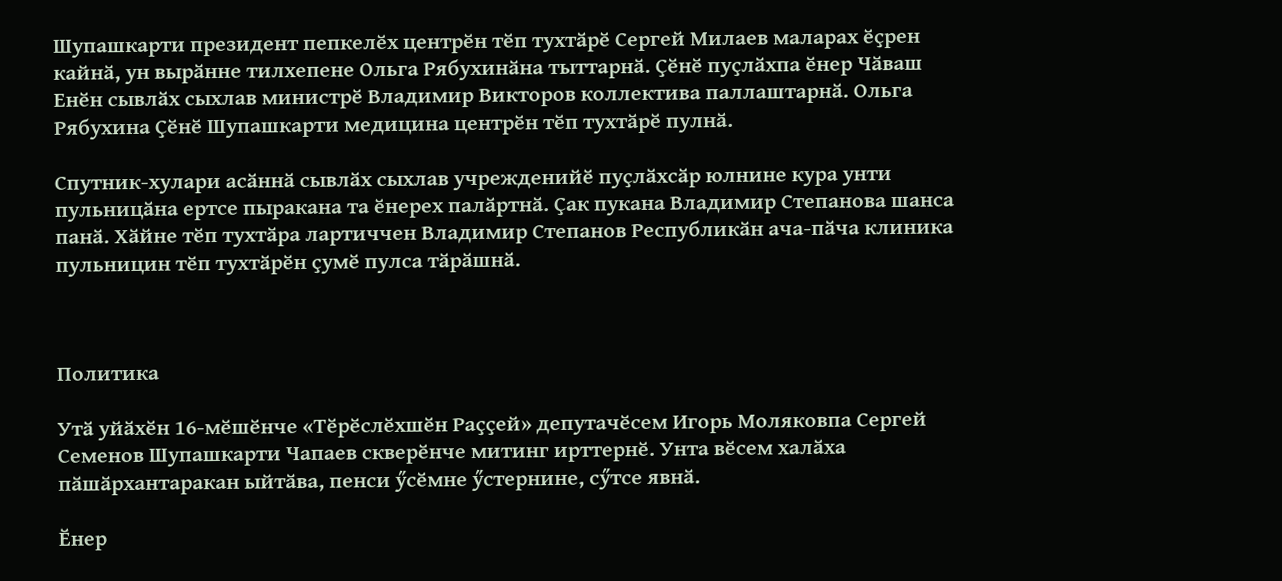Шупашкарти президент пепкелӗх центрӗн тӗп тухтӑрӗ Сергей Милаев маларах ӗҫрен кайнӑ, ун вырӑнне тилхепене Ольга Рябухинӑна тыттарнӑ. Ҫӗнӗ пуҫлӑхпа ӗнер Чӑваш Енӗн сывлӑх сыхлав министрӗ Владимир Викторов коллектива паллаштарнӑ. Ольга Рябухина Ҫӗнӗ Шупашкарти медицина центрӗн тӗп тухтӑрӗ пулнӑ.

Спутник-хулари асӑннӑ сывлӑх сыхлав учрежденийӗ пуҫлӑхсӑр юлнине кура унти пульницӑна ертсе пыракана та ӗнерех палӑртнӑ. Ҫак пукана Владимир Степанова шанса панӑ. Хӑйне тӗп тухтӑра лартиччен Владимир Степанов Республикӑн ача-пӑча клиника пульницин тӗп тухтӑрӗн ҫумӗ пулса тӑрӑшнӑ.



Политика

Утӑ уйӑхӗн 16-мӗшӗнче «Тӗрӗслӗхшӗн Раҫҫей» депутачӗсем Игорь Моляковпа Сергей Семенов Шупашкарти Чапаев скверӗнче митинг ирттернӗ. Унта вӗсем халӑха пӑшӑрхантаракан ыйтӑва, пенси ӳсӗмне ӳстернине, сӳтсе явнӑ.

Ӗнер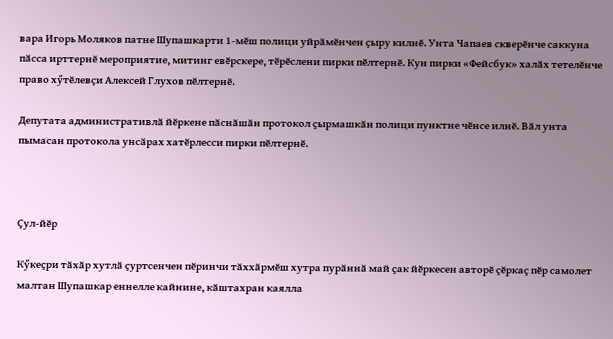вара Игорь Моляков патне Шупашкарти 1-мӗш полици уйрӑмӗнчен ҫыру килнӗ. Унта Чапаев скверӗнче саккуна пӑсса ирттернӗ мероприятие, митинг евӗрскере, тӗрӗслени пирки пӗлтернӗ. Кун пирки «Фейсбук» халӑх тетелӗнче право хӳтӗлевҫи Алексей Глухов пӗлтернӗ.

Депутата административлӑ йӗркене пӑснӑшӑн протокол ҫырмашкӑн полици пунктне чӗнсе илнӗ. Вӑл унта пымасан протокола унсӑрах хатӗрлесси пирки пӗлтернӗ.



Ҫул-йӗр

Кӳкеҫри тӑхӑр хутлӑ ҫуртсенчен пӗринчи тӑххӑрмӗш хутра пурӑннӑ май ҫак йӗркесен авторӗ ҫӗркаҫ пӗр самолет малтан Шупашкар еннелле кайнине, кӑштахран каялла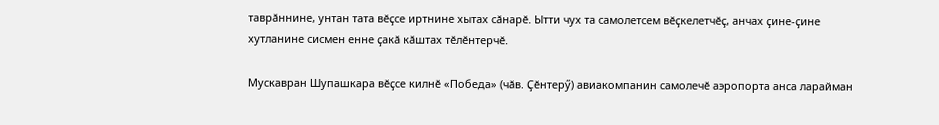таврӑннине, унтан тата вӗҫсе иртнине хытах сӑнарӗ. Ытти чух та самолетсем вӗҫкелетчӗҫ, анчах ҫине-ҫине хутланине сисмен енне ҫакӑ кӑштах тӗлӗнтерчӗ.

Мускавран Шупашкара вӗҫсе килнӗ «Победа» (чӑв. Ҫӗнтерӳ) авиакомпанин самолечӗ аэропорта анса ларайман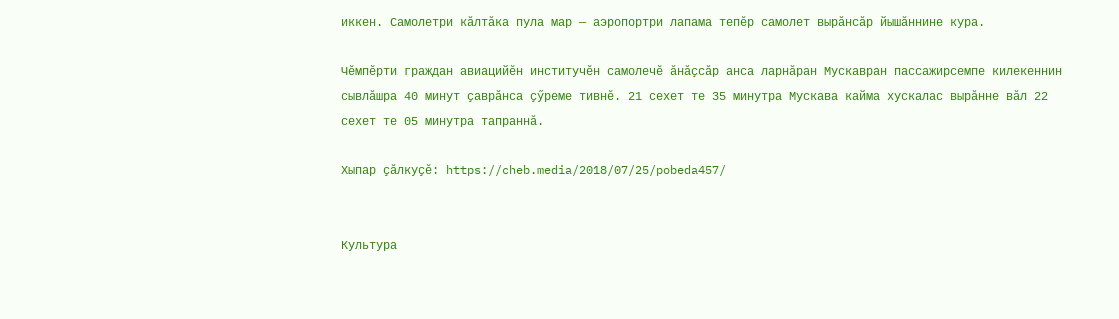иккен. Самолетри кӑлтӑка пула мар — аэропортри лапама тепӗр самолет вырӑнсӑр йышӑннине кура.

Чӗмпӗрти граждан авиацийӗн институчӗн самолечӗ ӑнӑҫсӑр анса ларнӑран Мускавран пассажирсемпе килекеннин сывлӑшра 40 минут ҫаврӑнса ҫӳреме тивнӗ. 21 сехет те 35 минутра Мускава кайма хускалас вырӑнне вӑл 22 сехет те 05 минутра тапраннӑ.

Хыпар ҫӑлкуҫӗ: https://cheb.media/2018/07/25/pobeda457/


Культура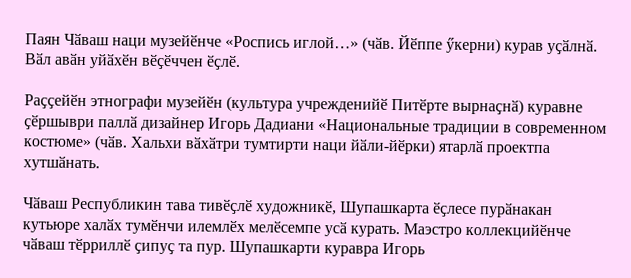Паян Чӑваш наци музейӗнче «Роспись иглой…» (чӑв. Йӗппе ӳкерни) курав уҫӑлнӑ. Вӑл авӑн уйӑхӗн вӗҫӗччен ӗҫлӗ.

Раҫҫейӗн этнографи музейӗн (культура учрежденийӗ Питӗрте вырнаҫнӑ) куравне ҫӗршыври паллӑ дизайнер Игорь Дадиани «Национальные традиции в современном костюме» (чӑв. Хальхи вӑхӑтри тумтирти наци йӑли-йӗрки) ятарлӑ проектпа хутшӑнать.

Чӑваш Республикин тава тивӗҫлӗ художникӗ, Шупашкарта ӗҫлесе пурӑнакан кутьюре халӑх тумӗнчи илемлӗх мелӗсемпе усӑ курать. Маэстро коллекцийӗнче чӑваш тӗрриллӗ ҫипуҫ та пур. Шупашкарти куравра Игорь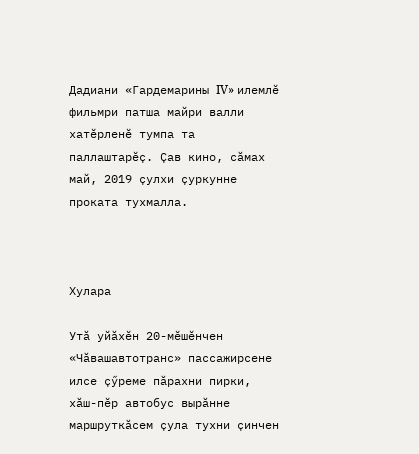Дадиани «Гардемарины IV» илемлӗ фильмри патша майри валли хатӗрленӗ тумпа та паллаштарӗҫ. Ҫав кино, сӑмах май, 2019 ҫулхи ҫуркунне проката тухмалла.



Хулара

Утӑ уйӑхӗн 20-мӗшӗнчен «Чӑвашавтотранс» пассажирсене илсе ҫӳреме пӑрахни пирки, хӑш-пӗр автобус вырӑнне маршруткӑсем ҫула тухни ҫинчен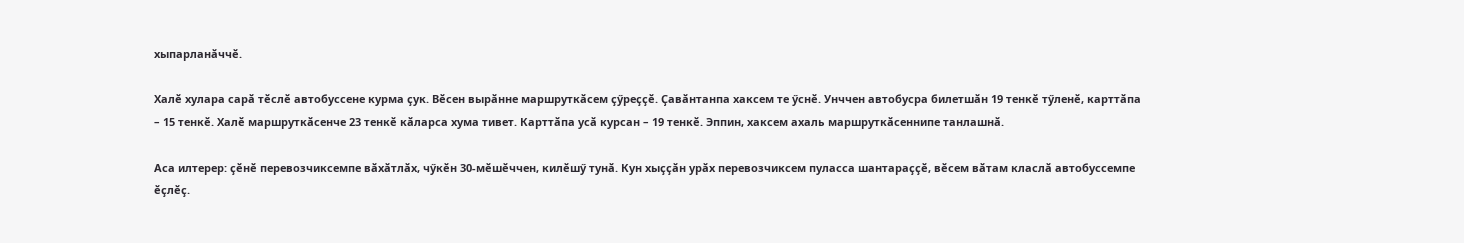хыпарланӑччӗ.

Халӗ хулара сарӑ тӗслӗ автобуссене курма ҫук. Вӗсен вырӑнне маршруткӑсем ҫӳреҫҫӗ. Ҫавӑнтанпа хаксем те ӳснӗ. Унччен автобусра билетшӑн 19 тенкӗ тӳленӗ, карттӑпа – 15 тенкӗ. Халӗ маршруткӑсенче 23 тенкӗ кӑларса хума тивет. Карттӑпа усӑ курсан – 19 тенкӗ. Эппин, хаксем ахаль маршруткӑсеннипе танлашнӑ.

Аса илтерер: ҫӗнӗ перевозчиксемпе вӑхӑтлӑх, чӳкӗн 30-мӗшӗччен, килӗшӳ тунӑ. Кун хыҫҫӑн урӑх перевозчиксем пуласса шантараҫҫӗ, вӗсем вӑтам класлӑ автобуссемпе ӗҫлӗҫ.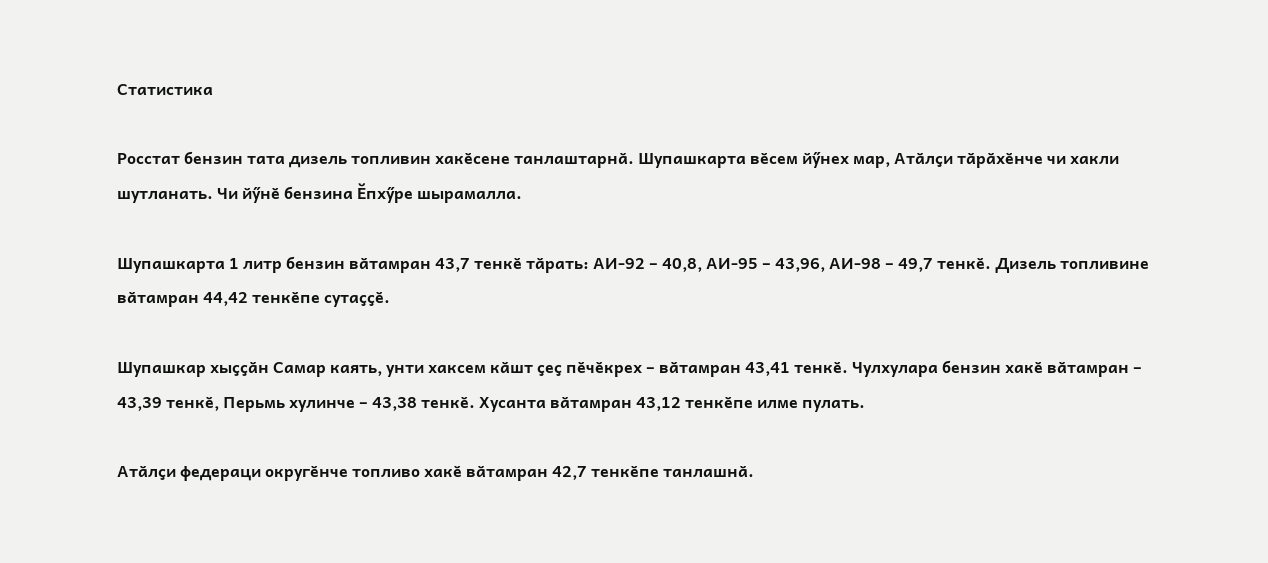Статистика

Росстат бензин тата дизель топливин хакӗсене танлаштарнӑ. Шупашкарта вӗсем йӳнех мар, Атӑлҫи тӑрӑхӗнче чи хакли шутланать. Чи йӳнӗ бензина Ӗпхӳре шырамалла.

Шупашкарта 1 литр бензин вӑтамран 43,7 тенкӗ тӑрать: АИ-92 – 40,8, АИ-95 – 43,96, АИ-98 – 49,7 тенкӗ. Дизель топливине вӑтамран 44,42 тенкӗпе сутаҫҫӗ.

Шупашкар хыҫҫӑн Самар каять, унти хаксем кӑшт ҫеҫ пӗчӗкрех – вӑтамран 43,41 тенкӗ. Чулхулара бензин хакӗ вӑтамран – 43,39 тенкӗ, Перьмь хулинче – 43,38 тенкӗ. Хусанта вӑтамран 43,12 тенкӗпе илме пулать.

Атӑлҫи федераци округӗнче топливо хакӗ вӑтамран 42,7 тенкӗпе танлашнӑ.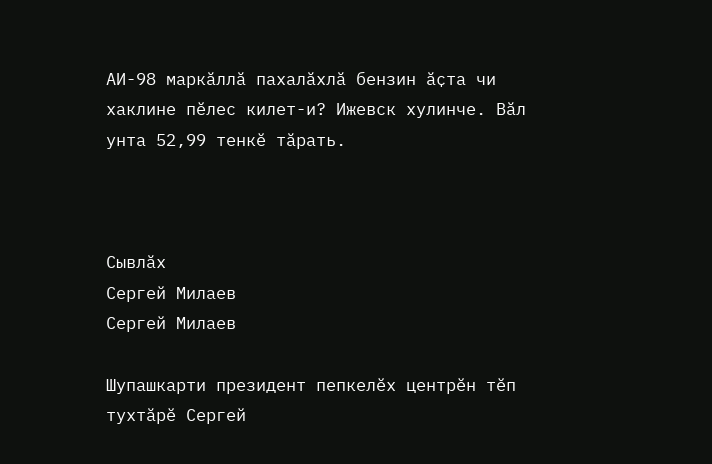АИ-98 маркӑллӑ пахалӑхлӑ бензин ӑҫта чи хаклине пӗлес килет-и? Ижевск хулинче. Вӑл унта 52,99 тенкӗ тӑрать.



Сывлӑх
Сергей Милаев
Сергей Милаев

Шупашкарти президент пепкелӗх центрӗн тӗп тухтӑрӗ Сергей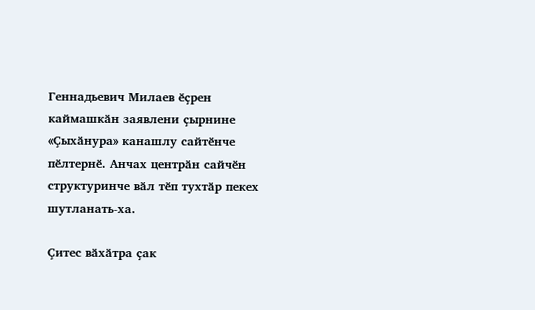Геннадьевич Милаев ӗҫрен каймашкӑн заявлени ҫырнине «Ҫыхӑнура» канашлу сайтӗнче пӗлтернӗ. Анчах центрӑн сайчӗн структуринче вӑл тӗп тухтӑр пекех шутланать-ха.

Ҫитес вӑхӑтра ҫак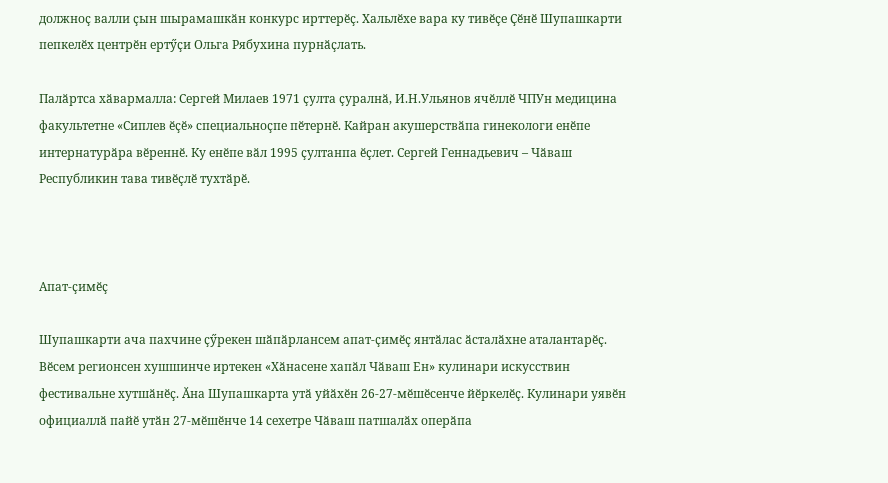должноҫ валли ҫын шырамашкӑн конкурс ирттерӗҫ. Хальлӗхе вара ку тивӗҫе Ҫӗнӗ Шупашкарти пепкелӗх центрӗн ертӳҫи Ольга Рябухина пурнӑҫлать.

Палӑртса хӑвармалла: Сергей Милаев 1971 ҫулта ҫуралнӑ, И.Н.Ульянов ячӗллӗ ЧПУн медицина факультетне «Сиплев ӗҫӗ» специальноҫпе пӗтернӗ. Кайран акушерствӑпа гинекологи енӗпе интернатурӑра вӗреннӗ. Ку енӗпе вӑл 1995 ҫултанпа ӗҫлет. Сергей Геннадьевич – Чӑваш Республикин тава тивӗҫлӗ тухтӑрӗ.



Апат-ҫимӗҫ

Шупашкарти ача пахчине ҫӳрекен шӑпӑрлансем апат-ҫимӗҫ янтӑлас ӑсталӑхне аталантарӗҫ. Вӗсем регионсен хушшинче иртекен «Хӑнасене хапӑл Чӑваш Ен» кулинари искусствин фестивальне хутшӑнӗҫ. Ӑна Шупашкарта утӑ уйӑхӗн 26-27-мӗшӗсенче йӗркелӗҫ. Кулинари уявӗн официаллӑ пайӗ утӑн 27-мӗшӗнче 14 сехетре Чӑваш патшалӑх оперӑпа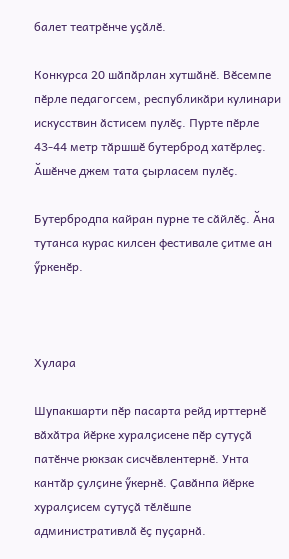балет театрӗнче уҫӑлӗ.

Конкурса 20 шӑпӑрлан хутшӑнӗ. Вӗсемпе пӗрле педагогсем, республикӑри кулинари искусствин ӑстисем пулӗҫ. Пурте пӗрле 43-44 метр тӑршшӗ бутерброд хатӗрлеҫ. Ӑшӗнче джем тата ҫырласем пулӗҫ.

Бутербродпа кайран пурне те сӑйлӗҫ. Ӑна тутанса курас килсен фестивале ҫитме ан ӳркенӗр.



Хулара

Шупакшарти пӗр пасарта рейд ирттернӗ вӑхӑтра йӗрке хуралҫисене пӗр сутуҫӑ патӗнче рюкзак сисчӗвлентернӗ. Унта кантӑр ҫулҫине ӳкернӗ. Ҫавӑнпа йӗрке хуралҫисем сутуҫӑ тӗлӗшпе административлӑ ӗҫ пуҫарнӑ.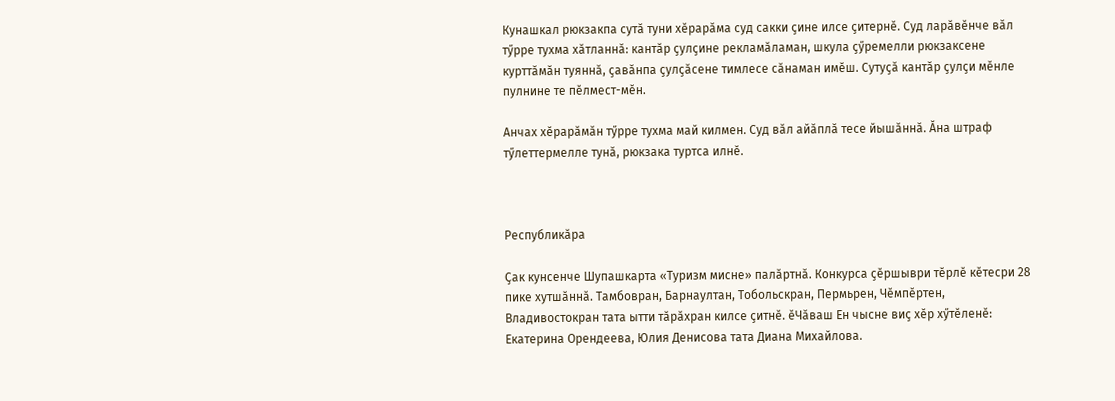Кунашкал рюкзакпа сутӑ туни хӗрарӑма суд сакки ҫине илсе ҫитернӗ. Суд ларӑвӗнче вӑл тӳрре тухма хӑтланнӑ: кантӑр ҫулҫине рекламӑламан, шкула ҫӳремелли рюкзаксене курттӑмӑн туяннӑ, ҫавӑнпа ҫулҫӑсене тимлесе сӑнаман имӗш. Сутуҫӑ кантӑр ҫулҫи мӗнле пулнине те пӗлмест-мӗн.

Анчах хӗрарӑмӑн тӳрре тухма май килмен. Суд вӑл айӑплӑ тесе йышӑннӑ. Ӑна штраф тӳлеттермелле тунӑ, рюкзака туртса илнӗ.



Республикӑра

Ҫак кунсенче Шупашкарта «Туризм мисне» палӑртнӑ. Конкурса ҫӗршыври тӗрлӗ кӗтесри 28 пике хутшӑннӑ. Тамбовран, Барнаултан, Тобольскран, Пермьрен, Чӗмпӗртен, Владивостокран тата ытти тӑрӑхран килсе ҫитнӗ. ӗЧӑваш Ен чысне виҫ хӗр хӳтӗленӗ: Екатерина Орендеева, Юлия Денисова тата Диана Михайлова.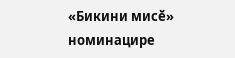«Бикини мисӗ» номинацире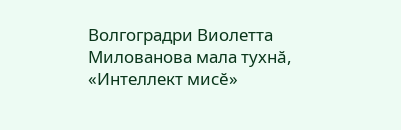Волгоградри Виолетта Милованова мала тухнӑ, «Интеллект мисӗ»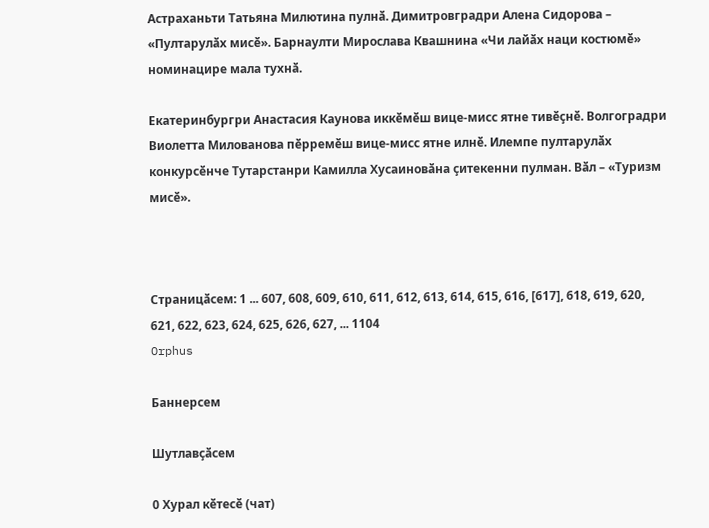Астраханьти Татьяна Милютина пулнӑ. Димитровградри Алена Сидорова – «Пултарулӑх мисӗ». Барнаулти Мирослава Квашнина «Чи лайӑх наци костюмӗ» номинацире мала тухнӑ.

Екатеринбургри Анастасия Каунова иккӗмӗш вице-мисс ятне тивӗҫнӗ. Волгоградри Виолетта Милованова пӗрремӗш вице-мисс ятне илнӗ. Илемпе пултарулӑх конкурсӗнче Тутарстанри Камилла Хусаиновӑна ҫитекенни пулман. Вӑл – «Туризм мисӗ».



Страницӑсем: 1 ... 607, 608, 609, 610, 611, 612, 613, 614, 615, 616, [617], 618, 619, 620, 621, 622, 623, 624, 625, 626, 627, ... 1104
Orphus

Баннерсем

Шутлавҫӑсем

0 Хурал кӗтесӗ (чат)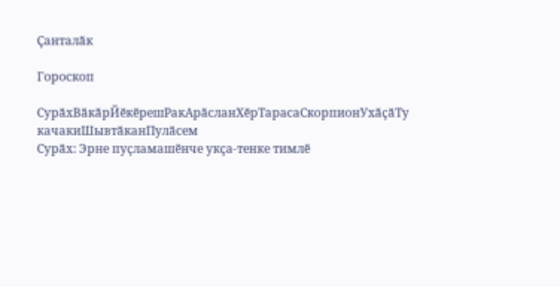Ҫанталӑк

Гороскоп

СурӑхВӑкӑрЙӗкӗрешРакАрӑсланХӗрТарасаСкорпионУхӑҫӑТу качакиШывтӑканПулӑсем
Сурӑх: Эрне пуҫламашӗнче укҫа-тенке тимлӗ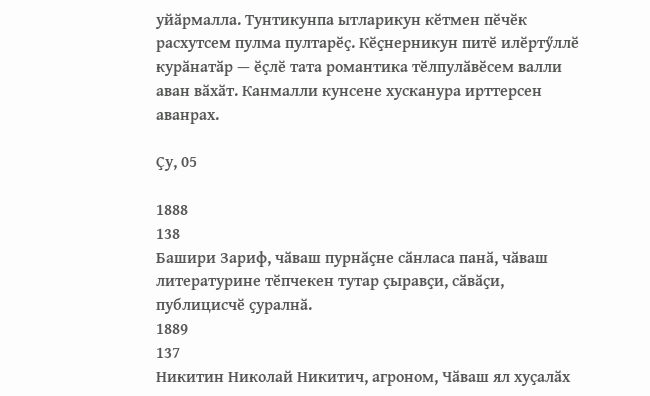уйӑрмалла. Тунтикунпа ытларикун кӗтмен пӗчӗк расхутсем пулма пултарӗҫ. Кӗҫнерникун питӗ илӗртӳллӗ курӑнатӑр — ӗҫлӗ тата романтика тӗлпулӑвӗсем валли аван вӑхӑт. Канмалли кунсене хусканура ирттерсен аванрах.

Ҫу, 05

1888
138
Башири Зариф, чӑваш пурнӑҫне сӑнласа панӑ, чӑваш литературине тӗпчекен тутар ҫыравҫи, сӑвӑҫи, публицисчӗ ҫуралнӑ.
1889
137
Никитин Николай Никитич, агроном, Чӑваш ял хуҫалӑх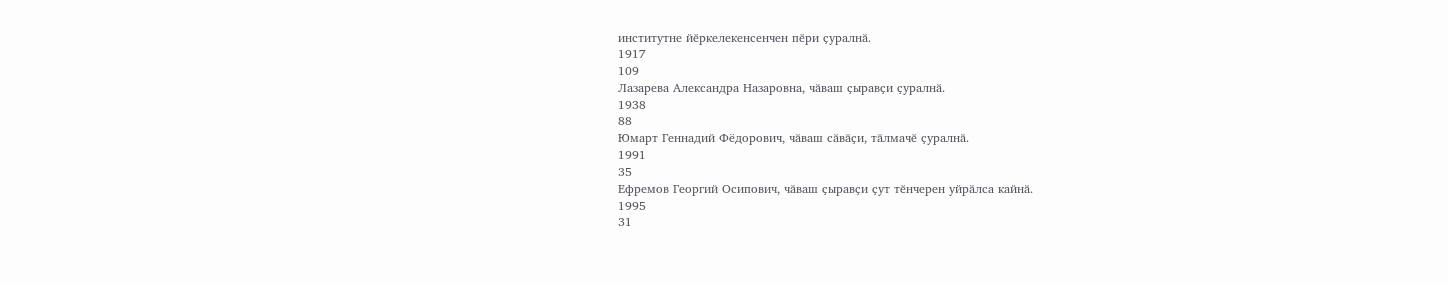институтне йӗркелекенсенчен пӗри ҫуралнӑ.
1917
109
Лазарева Александра Назаровна, чӑваш ҫыравҫи ҫуралнӑ.
1938
88
Юмарт Геннадий Фёдорович, чӑваш сӑвӑҫи, тӑлмачӗ ҫуралнӑ.
1991
35
Ефремов Георгий Осипович, чӑваш ҫыравҫи ҫут тӗнчерен уйрӑлса кайнӑ.
1995
31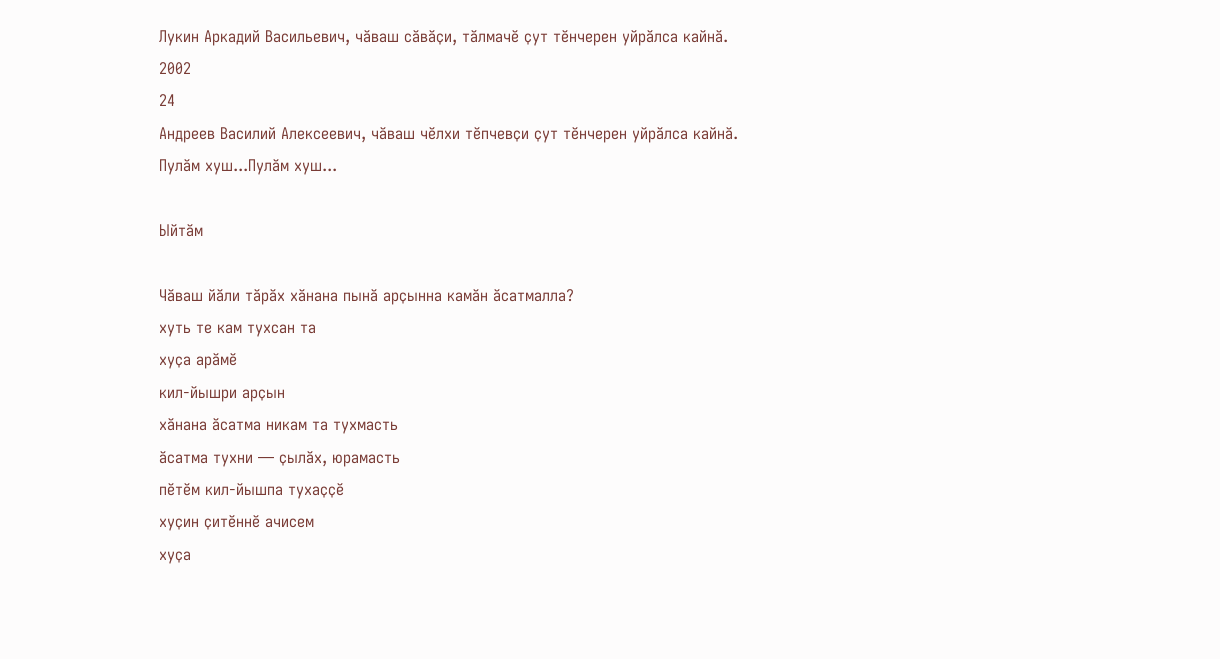Лукин Аркадий Васильевич, чӑваш сӑвӑҫи, тӑлмачӗ ҫут тӗнчерен уйрӑлса кайнӑ.
2002
24
Андреев Василий Алексеевич, чӑваш чӗлхи тӗпчевҫи ҫут тӗнчерен уйрӑлса кайнӑ.
Пулӑм хуш...Пулӑм хуш...

Ыйтӑм

Чӑваш йӑли тӑрӑх хӑнана пынӑ арҫынна камӑн ӑсатмалла?
хуть те кам тухсан та
хуҫа арӑмӗ
кил-йышри арҫын
хӑнана ӑсатма никам та тухмасть
ӑсатма тухни — ҫылӑх, юрамасть
пӗтӗм кил-йышпа тухаҫҫӗ
хуҫин ҫитӗннӗ ачисем
хуҫа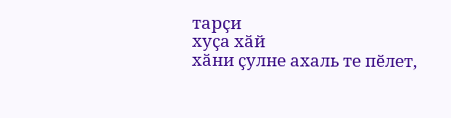тарҫи
хуҫа хӑй
хӑни ҫулне ахаль те пӗлет,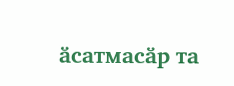ӑсатмасӑр та